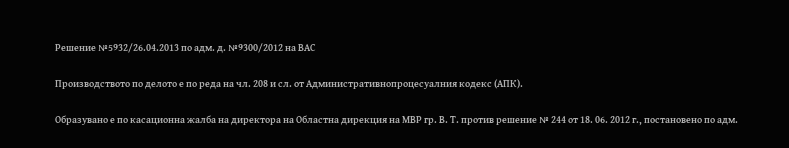Решение №5932/26.04.2013 по адм. д. №9300/2012 на ВАС

Производството по делото е по реда на чл. 208 и сл. от Административнопроцесуалния кодекс (АПК).

Образувано е по касационна жалба на директора на Областна дирекция на МВР гр. В. Т. против решение № 244 от 18. 06. 2012 г., постановено по адм.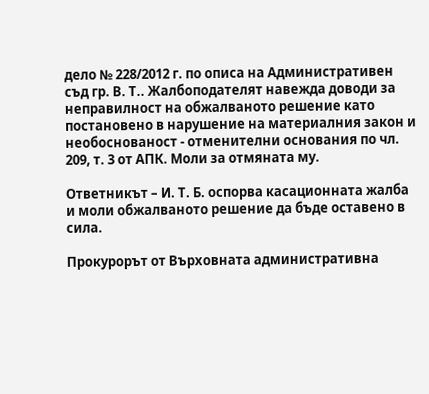дело № 228/2012 г. по описа на Административен съд гр. В. Т.. Жалбоподателят навежда доводи за неправилност на обжалваното решение като постановено в нарушение на материалния закон и необоснованост - отменителни основания по чл. 209, т. 3 от АПК. Моли за отмяната му.

Ответникът – И. Т. Б. оспорва касационната жалба и моли обжалваното решение да бъде оставено в сила.

Прокурорът от Върховната административна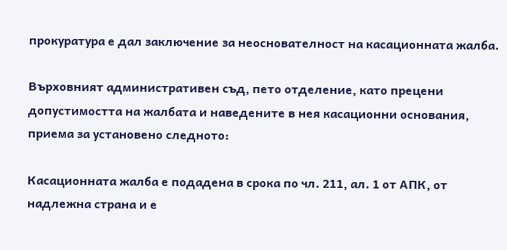прокуратура е дал заключение за неоснователност на касационната жалба.

Върховният административен съд, пето отделение, като прецени допустимостта на жалбата и наведените в нея касационни основания, приема за установено следното:

Касационната жалба е подадена в срока по чл. 211, ал. 1 от АПК, от надлежна страна и е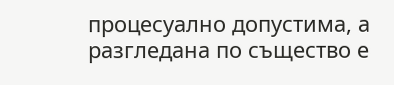процесуално допустима, а разгледана по същество е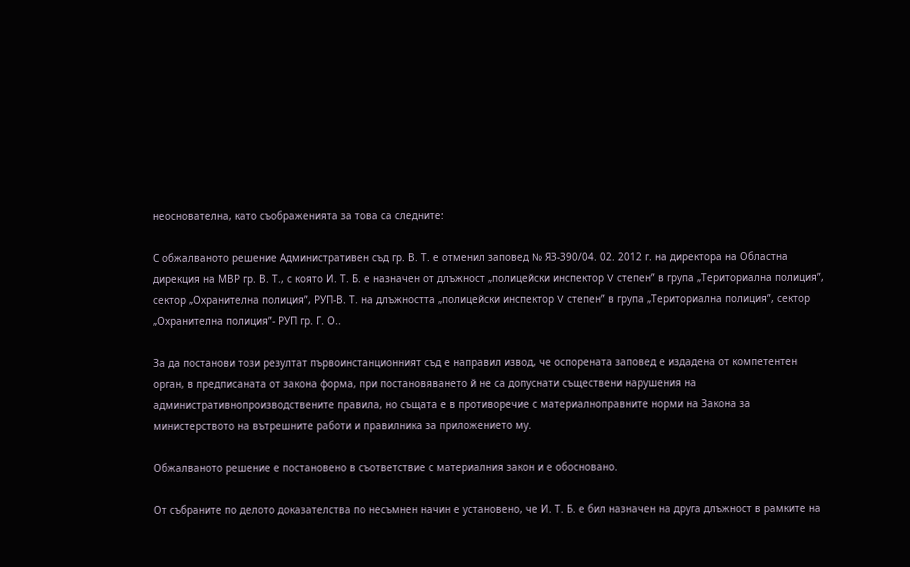неоснователна, като съображенията за това са следните:

С обжалваното решение Административен съд гр. В. Т. е отменил заповед № ЯЗ-390/04. 02. 2012 г. на директора на Областна дирекция на МВР гр. В. Т., с която И. Т. Б. е назначен от длъжност „полицейски инспектор V степен” в група „Териториална полиция”, сектор „Охранителна полиция”, РУП-В. Т. на длъжността „полицейски инспектор V степен” в група „Териториална полиция”, сектор „Охранителна полиция”- РУП гр. Г. О..

За да постанови този резултат първоинстанционният съд е направил извод, че оспорената заповед е издадена от компетентен орган, в предписаната от закона форма, при постановяването й не са допуснати съществени нарушения на административнопроизводствените правила, но същата е в противоречие с материалноправните норми на Закона за министерството на вътрешните работи и правилника за приложението му.

Обжалваното решение е постановено в съответствие с материалния закон и е обосновано.

От събраните по делото доказателства по несъмнен начин е установено, че И. Т. Б. е бил назначен на друга длъжност в рамките на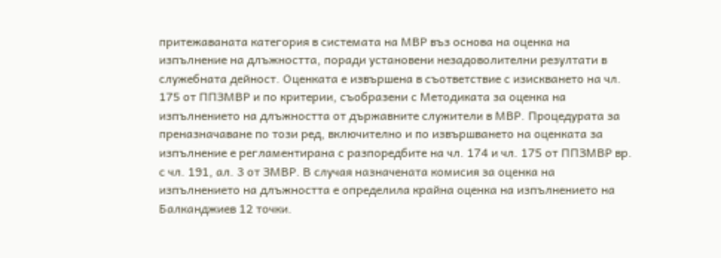притежаваната категория в системата на МВР въз основа на оценка на изпълнение на длъжността, поради установени незадоволителни резултати в служебната дейност. Оценката е извършена в съответствие с изискването на чл. 175 от ППЗМВР и по критерии, съобразени с Методиката за оценка на изпълнението на длъжността от държавните служители в МВР. Процедурата за преназначаване по този ред, включително и по извършването на оценката за изпълнение е регламентирана с разпоредбите на чл. 174 и чл. 175 от ППЗМВР вр. с чл. 191, ал. 3 от ЗМВР. В случая назначената комисия за оценка на изпълнението на длъжността е определила крайна оценка на изпълнението на Балканджиев 12 точки.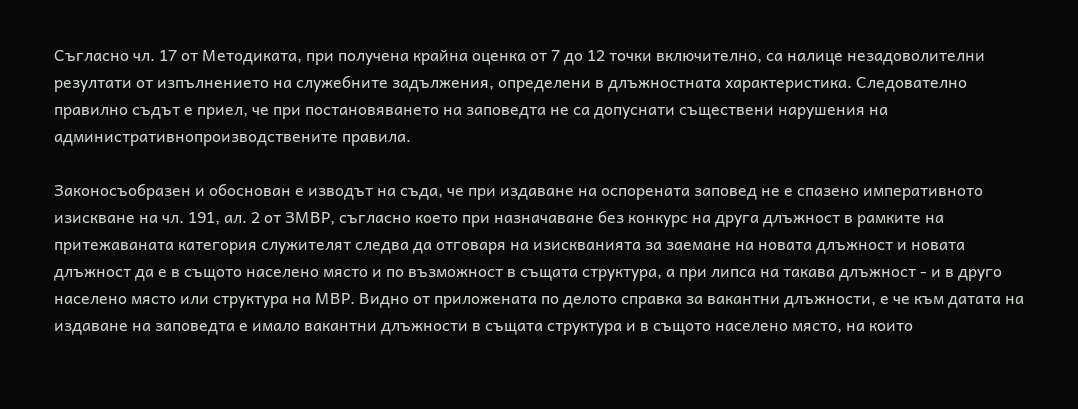Съгласно чл. 17 от Методиката, при получена крайна оценка от 7 до 12 точки включително, са налице незадоволителни резултати от изпълнението на служебните задължения, определени в длъжностната характеристика. Следователно правилно съдът е приел, че при постановяването на заповедта не са допуснати съществени нарушения на административнопроизводствените правила.

Законосъобразен и обоснован е изводът на съда, че при издаване на оспорената заповед не е спазено императивното изискване на чл. 191, ал. 2 от ЗМВР, съгласно което при назначаване без конкурс на друга длъжност в рамките на притежаваната категория служителят следва да отговаря на изискванията за заемане на новата длъжност и новата длъжност да е в същото населено място и по възможност в същата структура, а при липса на такава длъжност - и в друго населено място или структура на МВР. Видно от приложената по делото справка за вакантни длъжности, е че към датата на издаване на заповедта е имало вакантни длъжности в същата структура и в същото населено място, на които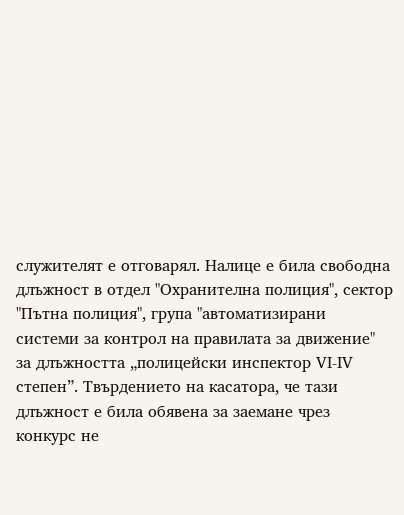служителят е отговарял. Налице е била свободна длъжност в отдел "Охранителна полиция", сектор "Пътна полиция", група "автоматизирани системи за контрол на правилата за движение" за длъжността „полицейски инспектор VІ-ІV степен”. Твърдението на касатора, че тази длъжност е била обявена за заемане чрез конкурс не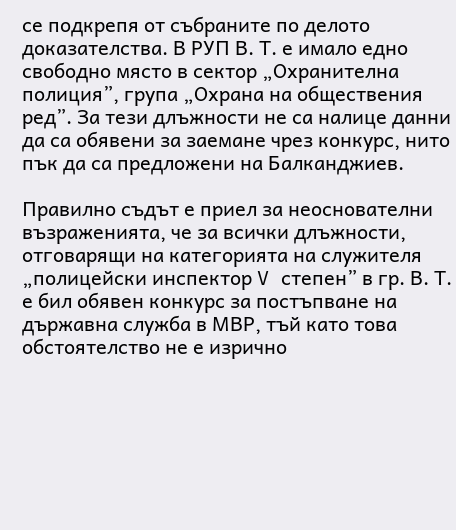се подкрепя от събраните по делото доказателства. В РУП В. Т. е имало едно свободно място в сектор „Охранителна полиция”, група „Охрана на обществения ред”. За тези длъжности не са налице данни да са обявени за заемане чрез конкурс, нито пък да са предложени на Балканджиев.

Правилно съдът е приел за неоснователни възраженията, че за всички длъжности, отговарящи на категорията на служителя „полицейски инспектор V степен” в гр. В. Т. е бил обявен конкурс за постъпване на държавна служба в МВР, тъй като това обстоятелство не е изрично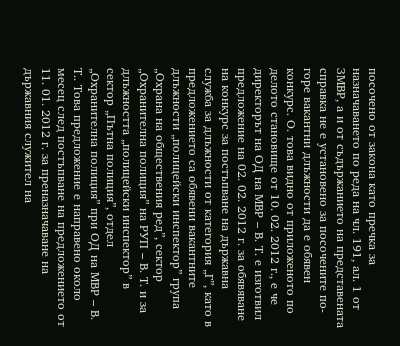посочено от закона като пречка за назначаването по реда на чл. 191, ал. 1 от ЗМВР, а и от съдържанието на представената справка не е установено за посочените по-горе вакантни длъжности да е обявен конкурс. О. това видно от приложеното по делото становище от 10. 02. 2012 г., е че директорът на ОД на МВР – В. Т. е изготвил предложение на 02. 02. 2012 г. за обявяване на конкурс за постъпване на държавна служба за длъжности от категория „Г”, като в предложението са обявени вакантните длъжности „полицейски инспектор” група „Охрана на обществения ред”, сектор „Охранителна полиция” на РУП – В. Т. и за длъжността „полицейски инспектор” в сектор „Пътна полиция”, отдел „Охранителна полиция” при ОД на МВР – В. Т.. Това предложение е направено около месец след постъпване на предложението от 11. 01. 2012 г. за преназначаване на държавния служител на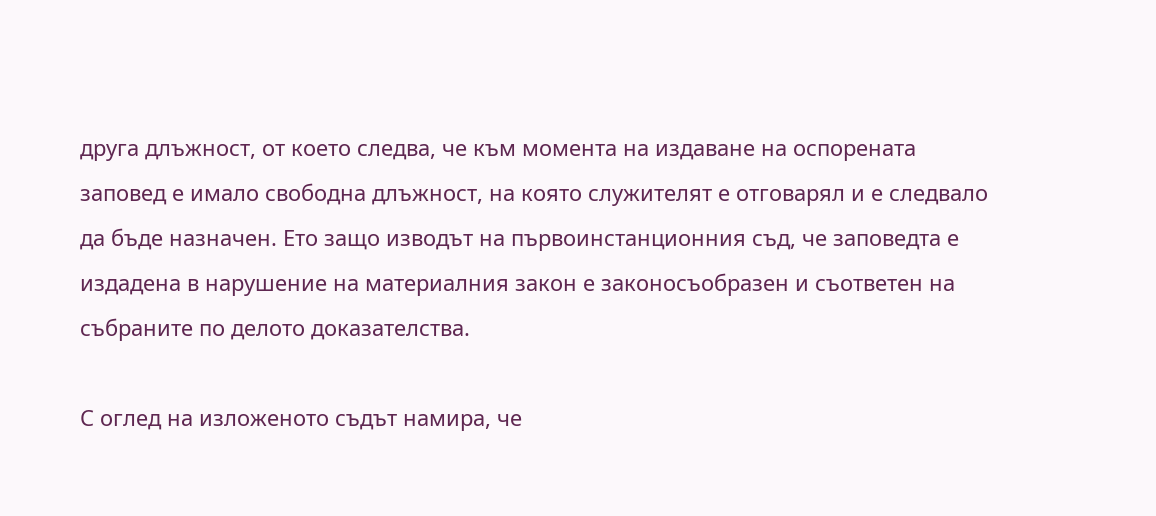друга длъжност, от което следва, че към момента на издаване на оспорената заповед е имало свободна длъжност, на която служителят е отговарял и е следвало да бъде назначен. Ето защо изводът на първоинстанционния съд, че заповедта е издадена в нарушение на материалния закон е законосъобразен и съответен на събраните по делото доказателства.

С оглед на изложеното съдът намира, че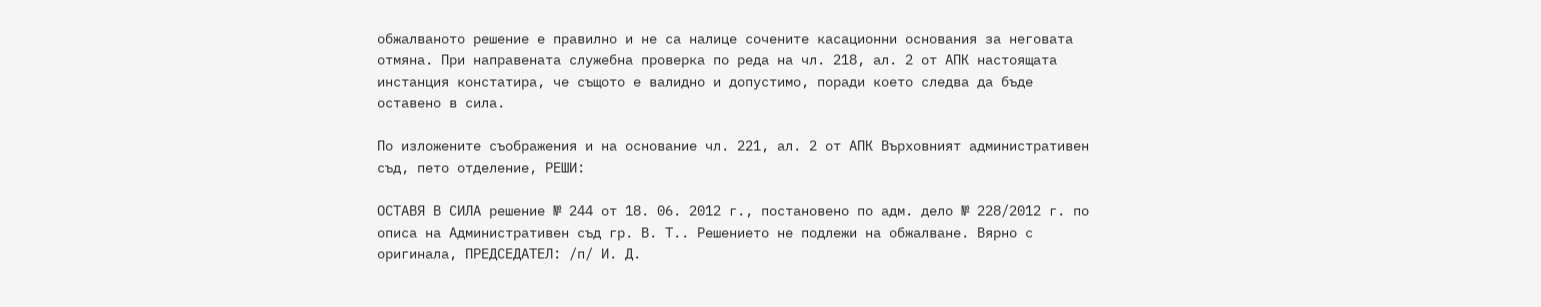обжалваното решение е правилно и не са налице сочените касационни основания за неговата отмяна. При направената служебна проверка по реда на чл. 218, ал. 2 от АПК настоящата инстанция констатира, че същото е валидно и допустимо, поради което следва да бъде оставено в сила.

По изложените съображения и на основание чл. 221, ал. 2 от АПК Върховният административен съд, пето отделение, РЕШИ:

ОСТАВЯ В СИЛА решение № 244 от 18. 06. 2012 г., постановено по адм. дело № 228/2012 г. по описа на Административен съд гр. В. Т.. Решението не подлежи на обжалване. Вярно с оригинала, ПРЕДСЕДАТЕЛ: /п/ И. Д.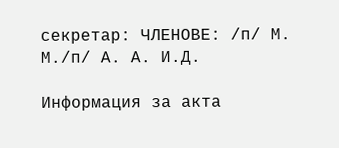секретар: ЧЛЕНОВЕ: /п/ М. М./п/ А. А. И.Д.

Информация за акта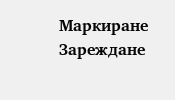Маркиране
Зареждане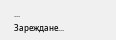...
Зареждане...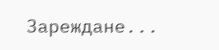Зареждане...